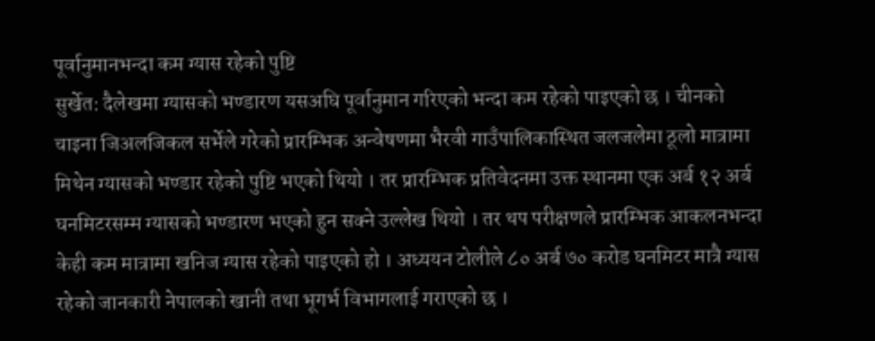पूर्वानुमानभन्दा कम ग्यास रहेको पुष्टि
सुर्खेत: दैलेखमा ग्यासको भण्डारण यसअघि पूर्वानुमान गरिएको भन्दा कम रहेको पाइएको छ । चीनको चाइना जिअलजिकल सर्भेले गरेको प्रारम्भिक अन्वेषणमा भैरवी गाउँपालिकास्थित जलजलेमा ठूलो मात्रामा मिथेन ग्यासको भण्डार रहेको पुष्टि भएको थियो । तर प्रारम्भिक प्रतिवेदनमा उक्त स्थानमा एक अर्ब १२ अर्ब घनमिटरसम्म ग्यासको भण्डारण भएको हुन सक्ने उल्लेख थियो । तर थप परीक्षणले प्रारम्भिक आकलनभन्दा केही कम मात्रामा खनिज ग्यास रहेको पाइएको हो । अध्ययन टोलीले ८० अर्ब ७० करोड घनमिटर मात्रै ग्यास रहेको जानकारी नेपालको खानी तथा भूगर्भ विभागलाई गराएको छ ।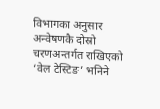विभागका अनुसार अन्वेषणकै दोस्रो चरणअन्तर्गत राखिएको ‘वेल टेस्टिङ’ भनिने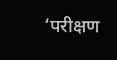‘परीक्षण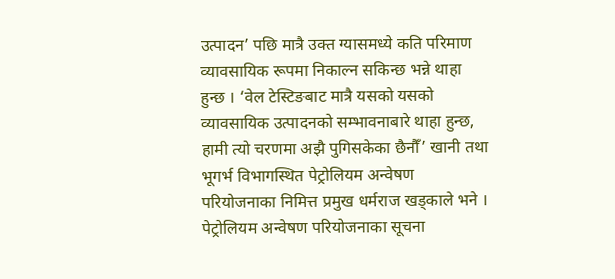उत्पादन’ पछि मात्रै उक्त ग्यासमध्ये कति परिमाण व्यावसायिक रूपमा निकाल्न सकिन्छ भन्ने थाहा हुन्छ । ‘वेल टेस्टिङबाट मात्रै यसको यसको व्यावसायिक उत्पादनको सम्भावनाबारे थाहा हुन्छ, हामी त्यो चरणमा अझै पुगिसकेका छैनौँ’ खानी तथा भूगर्भ विभागस्थित पेट्रोलियम अन्वेषण परियोजनाका निमित्त प्रमुख धर्मराज खड्काले भने ।
पेट्रोलियम अन्वेषण परियोजनाका सूचना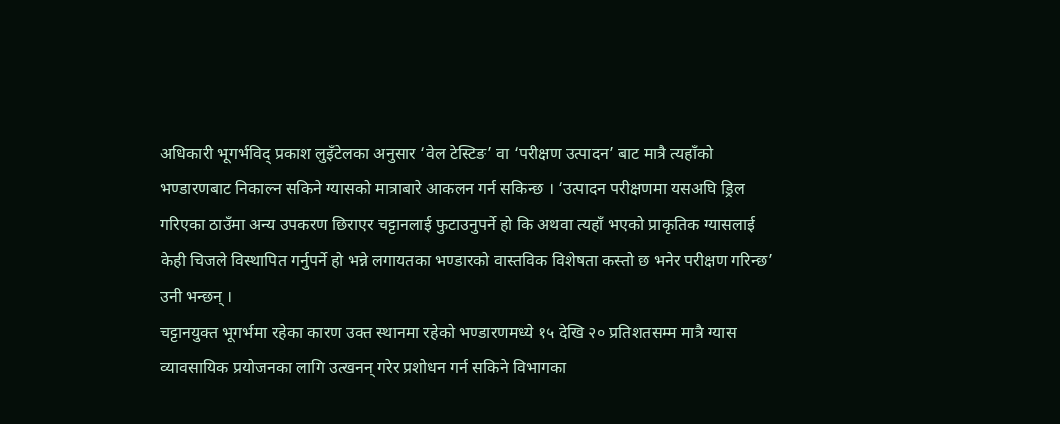अधिकारी भूगर्भविद् प्रकाश लुइँटेलका अनुसार ‘वेल टेस्टिङ’ वा ‘परीक्षण उत्पादन’ बाट मात्रै त्यहाँको भण्डारणबाट निकाल्न सकिने ग्यासको मात्राबारे आकलन गर्न सकिन्छ । ‘उत्पादन परीक्षणमा यसअघि ड्रिल गरिएका ठाउँमा अन्य उपकरण छिराएर चट्टानलाई फुटाउनुपर्ने हो कि अथवा त्यहाँ भएको प्राकृतिक ग्यासलाई केही चिजले विस्थापित गर्नुपर्ने हो भन्ने लगायतका भण्डारको वास्तविक विशेषता कस्तो छ भनेर परीक्षण गरिन्छ’ उनी भन्छन् ।
चट्टानयुक्त भूगर्भमा रहेका कारण उक्त स्थानमा रहेको भण्डारणमध्ये १५ देखि २० प्रतिशतसम्म मात्रै ग्यास व्यावसायिक प्रयोजनका लागि उत्खनन् गरेर प्रशोधन गर्न सकिने विभागका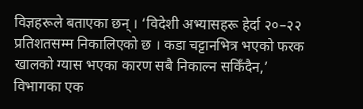विज्ञहरूले बताएका छन् । ‘विदेशी अभ्यासहरू हेर्दा २०–२२ प्रतिशतसम्म निकालिएको छ । कडा चट्टानभित्र भएको फरक खालको ग्यास भएका कारण सबै निकाल्न सकिँदैन,’ विभागका एक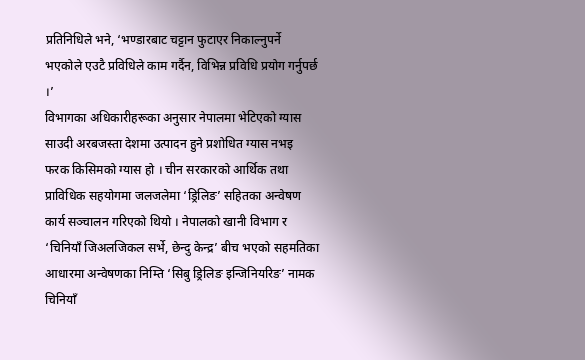प्रतिनिधिले भने, ‘भण्डारबाट चट्टान फुटाएर निकाल्नुपर्ने भएकोले एउटै प्रविधिले काम गर्दैन, विभिन्न प्रविधि प्रयोग गर्नुपर्छ ।’
विभागका अधिकारीहरूका अनुसार नेपालमा भेटिएको ग्यास साउदी अरबजस्ता देशमा उत्पादन हुने प्रशोधित ग्यास नभइ फरक किसिमको ग्यास हो । चीन सरकारको आर्थिक तथा प्राविधिक सहयोगमा जलजलेमा ‘ड्रिलिङ’ सहितका अन्वेषण कार्य सञ्चालन गरिएको थियो । नेपालको खानी विभाग र ‘चिनियाँ जिअलजिकल सर्भे, छेन्दु केन्द्र’ बीच भएको सहमतिका आधारमा अन्वेषणका निम्ति ‘सिबु ड्रिलिङ इन्जिनियरिङ’ नामक चिनियाँ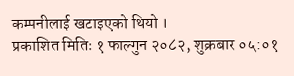कम्पनीलाई खटाइएको थियो ।
प्रकाशित मितिः १ फाल्गुन २०८२, शुक्रबार ०५:०१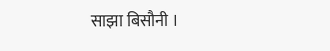साझा बिसौनी ।